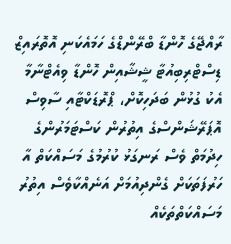ރާއްޖޭގެ ހޮންޑާ ބްރޭންޑްގެ ހަމައެކަނި އޮތޮރައިޒް ޑިސްޓްރިބިއުޓާ ޝީޝާއިން ހޮންޑާ ވިއެޓްނާމާ އެކު ގުޅުން ބަދަހިކޮށް، ޕްރޮޑަކްޓާއި ސާވިސް އޮޕަރޭޝަންސްގެ އިތުރުން ކަސްޓަމަރުންގެ ހިދުމަތް ވެސް ރަނގަޅު ކުރުމުގެ މަސައްކަތް އާ ހަރުފަތަކަށް ގެންދިއުމަށް އަނެއްކާވެސް އިތުރު މަސައްކަތްތަކެއް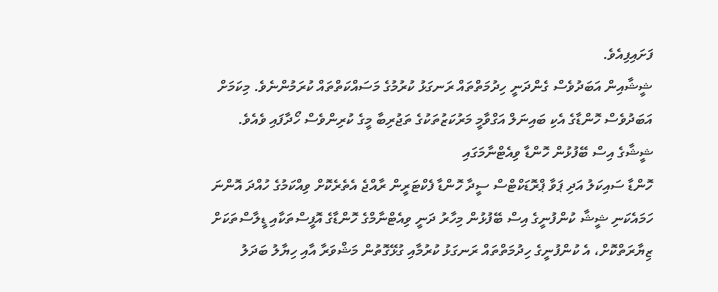ފަށައިފިއެވެ.
ޝީޝާއިން އަބަދުވެސް ގެންދަނީ ހިދުމަތްތައް ރަނގަޅު ކުރުމުގެ މަސައްކަތްތައް ކުރަމުންނެވެ. މިކަމަށް އަބަދުވެސް ހޮންޑާގެ އެކި ބައިނަލް އަގްވާމީ މަރުކަޒުތަކުގެ ތަޖުރިބާ މީގެ ކުރިންވެސް ހޯދާފައި ވެއެވެ.
ޝީޝާގެ އިސް ބޭފުޅުން ހޮންޑާ ވިއެޓްނާމަގައި
ހޮންޑާ ސައިކަލު އަދި ޕަވާ ޕްރޮޑަކްޓްސް ސީދާ ހޮންޑާ ފެކްޓަރީން ރާއްޖެ އެތެރެކޮށް ވިއްކަމުގެ ހުއްދަ އޮންނަ ހަމައެކަނި ޝީޝާ ކުންފުނީގެ އިސް ބޭފުޅުން މިހާރު ދަނީ ވިއެޓްނާމްގެ ހޮންޑާގެ އޮފީސްތަކާއި ޑީލާސްތަކަށް ޒިޔާރަތްކޮށް، އެ ކުންފުނީގެ ހިދުމަތްތައް ރަނގަޅު ކުރުމާއި ގުޅޭގޮތުން މަޝްވަރާ އާއި ހިޔާލު ބަދަލު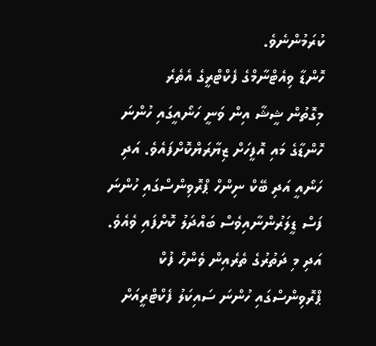ކުރަމުންނެވެ.
ހޮންޑާ ވިއެޓްނާމްގެ ފެކްޓްރީގެ އެތެރެ
މިގޮތުން ޝީޝާ އިން ވަނީ ހަނޯއީގައި ހުންނަ ހޮންޑާގެ މައި އޮފީހަށް ޒިޔާރަޔްކޮށްފައެވެ. އަދި ހަނޯއީ އަދި ބޭކް ނިންހް ޕްރޮވިންސްގައި ހުންނަ ފަސް ޑީލަރުންނާއިވެސް ބައްދަލު ކޮށްފައި ވެއެވެ.
އަދި މި ދަތުރުގެ ތެރެއިން ވެންހް ފުކް ޕްރޮވިންސްގައި ހުންނަ ސައިކަލު ފެކްޓްރީއަށް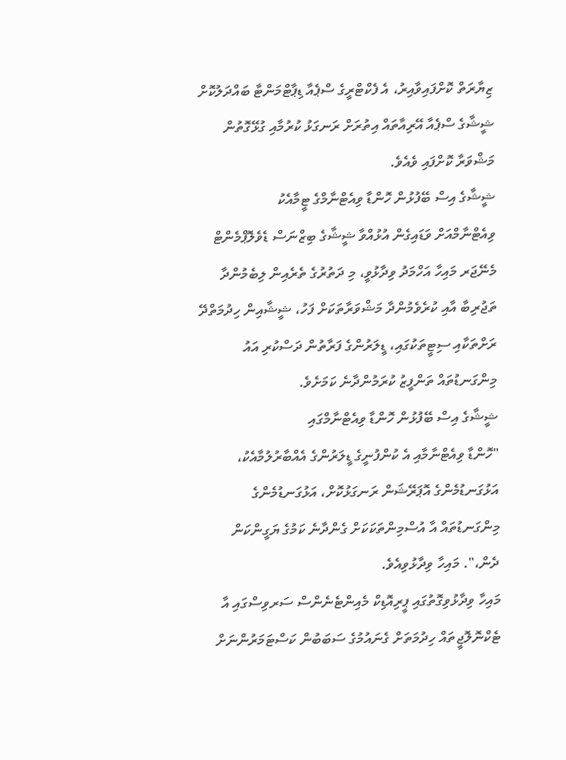ޒިޔާރަތް ކޮށްފައިވާއިރު، އެ ފެކްޓްރީގެ ސްޕެއާ ޑިޕާޓްމަންޓާ ބައްދަލުކޮށް ޝީޝާގެ ސްޕެއާ އޭރިއާތައް އިތުރަށް ރަނގަޅު ކުރުމާއި ގުޅޭގޮތުން މަޝްވަރާ ކޮށްފައި ވެއެވެ.
ޝީޝާގެ އިސް ބޭފުޅުން ހޮންޑާ ވިއެޓްނާމްގެ ޓީމާއެކު
ވިއެޓްނާމްއަށް ވަޑައިގެން އުޅުއްވާ ޝީޝާގެ ބިޒްނަސް ޑެވެލޮޕްމެންޓް މެނޭޖަރ މައިހާ އަހްމަދު ވިދާޅުވީ، މި ދަތުރުގެ ތެރެއިން ލިބެމުންދާ ތަޖުރިބާ އާއި ކުރެވެމުންދާ މަޝްވަރާތަކަށް ފަހު، ޝީޝާއިން ހިދުމަތްދޭ ރަށްތަކާއި ސިޓީތަކުގައި، ޑީލަރުންގެ ފަރާތުން ދަސްކުރި އައު މިންގަނޑުތައް ތަންފީޒު ކުރަމުންދާނެ ކަމަށެވެ.
ޝީޝާގެ އިސް ބޭފުޅުން ހޮންޑާ ވިއެޓްނާމްގައި
"ހޮންޑާ ވިއެޓްނާމާއި އެ ކުންފުނީގެ ޑީލަރުންގެ އެއްބާރުލުމާއެކު، އަޅުގަނޑުމެންގެ އޮޕަރޭޝަން ރަނގަޅުކޮށް، އަޅުގަނޑުމެންގެ މިންގަނޑުތައް އާ އުސްމިންތަކަކަށް ގެންދާނެ ކަމުގެ ޔަގީންކަން ދެން،". މައިހާ ވިދާޅުވިއެވެ.
މައިހާ ވިދާޅުވިގޮތުގައި ޕީރިއޮޑިކް މެއިންޓެނެންސް ސަރވިސްގައި އާ ޓެކްނޮލޮޖީތައް ހިދުމަތަށް ގެނައުމުގެ ސަބަބުން ކަސްޓަމަރުންނަށް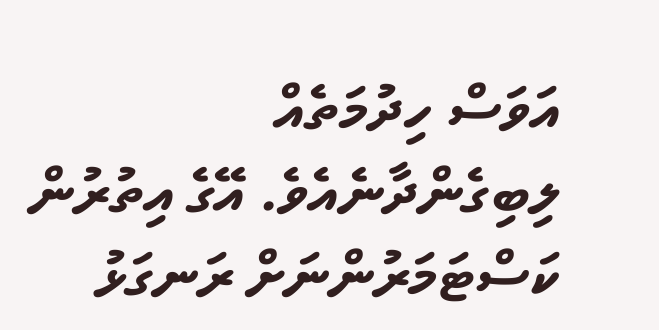އަވަސް ހިދުމަތެއް ލިބިގެންދާނެއެވެ. އޭގެ އިތުރުން ކަސްޓަމަރުންނަށް ރަނގަޅު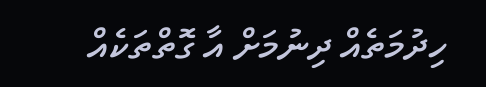ހިދުމަތެއް ދިނުމަށް އާ ގޮތްތަކެއް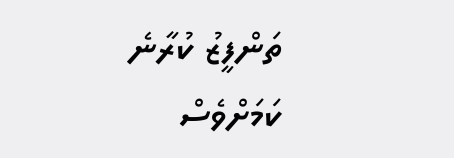ތަންފީޒު ކުރާނެ ކަމަށްވެސް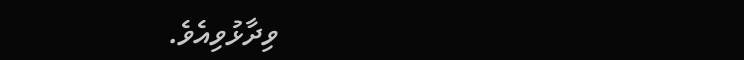ވިދާޅުވިއެވެ.